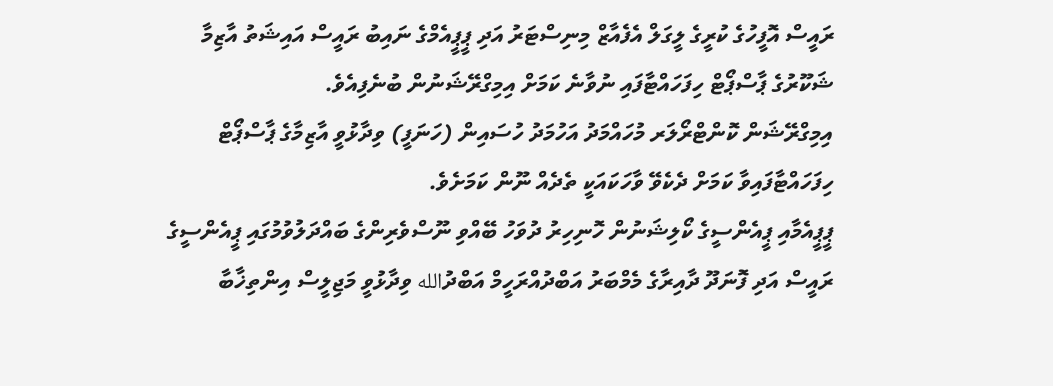ރައީސް އޮފީހުގެ ކުރީގެ ލީގަލް އެފެއާޒް މިނިސްޓަރު އަދި ޕީޕީއެމްގެ ނައިބު ރައީސް އައިޝަތު އާޒިމާ ޝަކޫރުގެ ޕާސްޕޯޓް ހިފަހައްޓާފައި ނުވާނެ ކަމަށް އިމިގްރޭޝަނުން ބުނެފިއެވެ.
އިމިގްރޭޝަން ކޮންޓްރޯލަރ މުހައްމަދު އަހުމަދު ހުސައިން (ހަނަފީ) ވިދާޅުވީ އާޒިމާގެ ޕާސްޕޯޓް ހިފަހައްޓާފައިވާ ކަމަށް ދެކެވޭ ވާހަކައަކީ ތެދެއް ނޫން ކަމަށެވެ.
ޕީޕީއެމާއި ޕީއެންސީގެ ކޯލިޝަނުން ހޮނިހިރު ދުވަހު ބޭއްވި ނޫސްވެރިންގެ ބައްދަލުވުމުގައި ޕީއެންސީގެ ރައީސް އަދި ފޮނަދޫ ދާއިރާގެ މެމްބަރު އަބްދުއްރަހީމް އަބްދުالله ވިދާޅުވީ މަޖިލީސް އިންތިޚާބާ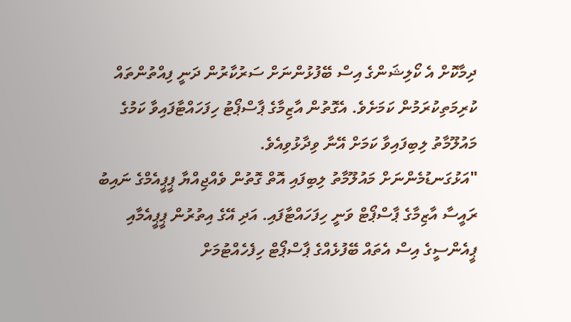ދިމާކޮށް އެ ކޯލިޝަންގެ އިސް ބޭފުޅުންނަށް ސަރުކާރުން ދަނީ ފިއްތުންތައް ކުރިމަތިކުރަމުން ކަމަށެވެ. އެގޮތުން އާޒިމާގެ ޕާސްޕޯޓު ހިފަހައްޓާފައިވާ ކަމުގެ މައުލޫމާތު ލިބިފައިވާ ކަމަށް އޭނާ ވިދާޅުވިއެވެ.
"އަޅުގަނޑުމެންނަށް މައުލޫމާތު ލިބިފައި އޮތް ގޮތުން ވެއްޖިއްޔާ ޕީޕީއެމްގެ ނައިބު ރައީސާ އާޒިމާގެ ޕާސްޕޯޓް ވަނީ ހިފަހައްޓާފައި. އަދި އޭގެ އިތުރުން ޕީޕީއެމާއި ޕީއެންސީގެ އިސް އެތައް ބޭފުޅެއްގެ ޕާސްޕޯޓް ހިފެހެއްޓުމަށް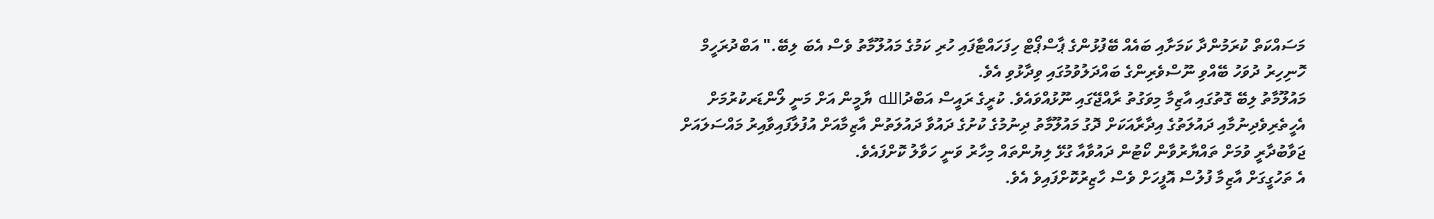މަސައްކަތް ކުރަމުންދާ ކަމަށާއި ބައެއް ބޭފުޅުންގެ ޕާސްޕޯޓް ހިފަހައްޓާފައި ހުރި ކަމުގެ މައުލޫމާތު ވެސް އެބަ ލިބޭ." އަބްދުރަހީމް ހޮނިހިރު ދުވަހު ބޭއްވި ނޫސްވެރިންގެ ބައްދަލުވުމުގައި ވިދާޅުވި އެވެ.
މައުލޫމާތު ލިބޭ ގޮތުގައި އާޒިމާ މިވަގުތު ރާއްޖޭގައި ނޫޅުއްވައެވެ. ކުރީގެ ރައީސް އަބްދުالله ޔާމީން އަށް މަނީ ލޯންޑަރކުރުމަށް އެހީތެރިވެދިނުމާއި ދައުލަތުގެ އިދާރާއަކަށް ދޮގު މައުލޫމާތު ދިނުމުގެ ކުށުގެ ދައުވާ ދައުލަތުން އާޒިމާއަށް އުފުލާފައިވާއިރު މައްސަލައަށް ޖަވާބުދާރީ ވުމަށް ތައްޔާރުވާން ކޯޓުން ދައުވާއާ ގުޅޭ ލިޔުންތައް މިހާރު ވަނީ ހަވާލު ކޮށްފައެވެ.
އެ ތަހުގީގަށް އާޒިމާ ފުލުސް އޮފީހަށް ވެސް ހާޒިރުކޮށްފައިވެ އެވެ.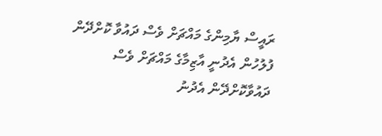ރައީސް ޔާމިންގެ މައްޗަށް ވެސް ދައުވާ ކޮށްދޭން ފުލުހުން އެދުނީ އާޒިމާގެ މައްޗަށް ވެސް ދައުވާކޮށްދޭން އެދުނު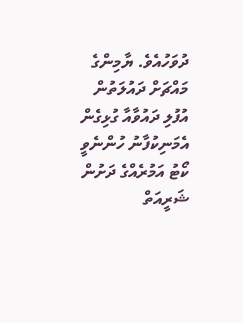ދުވަހުއެވެ. ޔާމިންގެ މައްޗަށް ދައުލަތުން އުފުލި ދައުވާއާ ގުޅިގެން އެމަނިކުފާނު ހުންނެވީ ކޯޓު އަމުރެއްގެ ދަށުން ޝަރީއަތް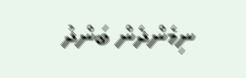ނިމެންދެން ބަންދު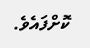ކޮށްފައެވެ.